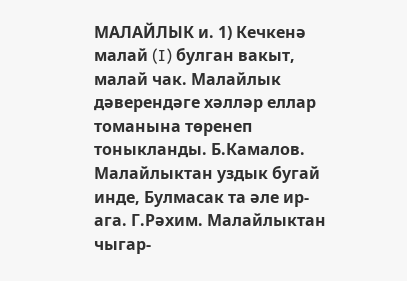МАЛАЙЛЫК и. 1) Кечкенә малай (I) булган вакыт, малай чак. Малайлык дәверендәге хәлләр еллар томанына төренеп тоныкланды. Б.Камалов. Малайлыктан уздык бугай инде, Булмасак та әле ир-ага. Г.Рәхим. Малайлыктан чыгар-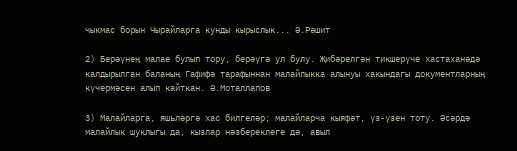чыкмас борын Чырайларга кунды кырыслык... Ә.Рәшит

2) Берәүнең малае булып тору, берәүгә ул булу. Җибәрелгән тикшерүче хастаханәдә калдырылган баланың Гафифә тарафыннан малайлыкка алынуы хакындагы документларның күчермәсен алып кайткан. Ә.Моталлапов

3) Малайларга, яшьләргә хас билгеләр; малайларча кыяфәт, үз-үзен тоту. Әсәрдә малайлык шуклыгы да, кызлар нәзбереклеге дә, авыл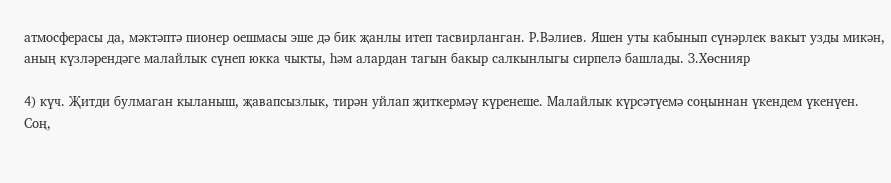атмосферасы да, мәктәптә пионер оешмасы эше дә бик җанлы итеп тасвирланган. Р.Вәлиев. Яшен уты кабынып сүнәрлек вакыт узды микән, аның күзләрендәге малайлык сүнеп юкка чыкты, һәм алардан тагын бакыр салкынлыгы сирпелә башлады. З.Хөснияр

4) күч. Җитди булмаган кыланыш, җавапсызлык, тирән уйлап җиткермәү күренеше. Малайлык күрсәтүемә соңыннан үкендем үкенүен. Соң,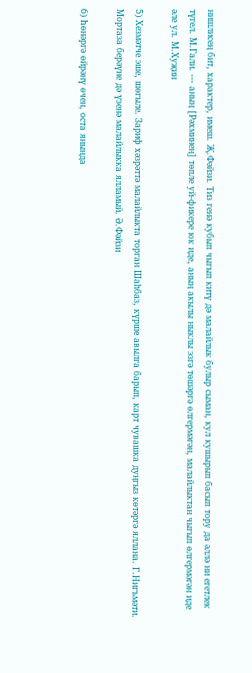нишлисең бит, характер, имеш. Җ.Фәйзи. Тиз генә кубып чыгып китү дә малайлык булыр сыман, кул кушырып басып тору да әллә ни егетлек түгел. М.Гали. --- аның [Рәхминең] төпле уй-фикере юк иде, аның акылы ныклы эзгә төшәргә өлгермәгән, малайлыктан чыгып өлгермәгән иде әле ул. М.Хуҗин

5) Хезмәтче эше, шөгыле. Зариф хәзрәттә малайлыкта торган Шаһбаз, күрше авылга барып, карт чувашка дуңгыз көтәргә яллана. Г.Нигъмәти. Мортаза берәүне дә үзенә малайлыкка ялламый. Ә.Фәйзи

6) Һөнәргә өйрәнү өчен, оста янында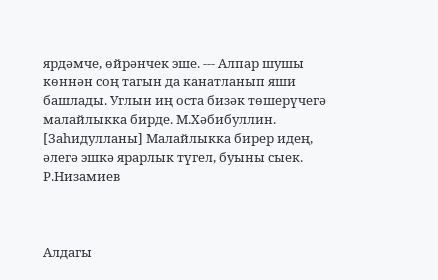ярдәмче, өйрәнчек эше. --- Алпар шушы көннән соң тагын да канатланып яши башлады. Углын иң оста бизәк төшерүчегә малайлыкка бирде. М.Хәбибуллин. [Заһидулланы] Малайлыкка бирер идең, әлегә эшкә ярарлык түгел, буыны сыек. Р.Низамиев



Алдагы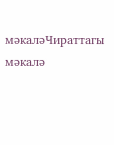мәкаләЧираттагы мәкалә